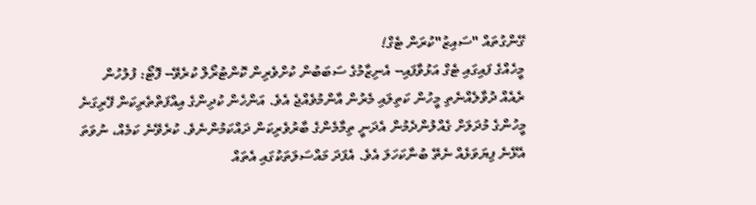ގޭންގުތައް "ސައިޒު"ކުރަން ޓެގް!
މީހެއްގެ ފައިގައި ޓެގް އަޅުވާފައި-- އެނިޒާމުގެ ސަބަބުން ކުށްވެރިން ކޮންޓުރޯލް ކުރެވޭ-- ފޮޓޯ: ފުލުހުން
ރެއެއް ދުވާލެއްނެތި މީހުން ކަތިލައި މެރުން އާންމުވެއްޖެ އެވެ. އަންހެން ކުދިންގެ އިއްފަތްތެރިކަން ފޭރިގަނެ މީހުންގެ މުދަލަށް ގެއްލުންދެމުން އެދަނީ ތިމާމެންގެ ބާރުވެރިކަން ދައްކަމުންނެވެ. ކުރެވޭނެ ކަމެއް، ނުވަތަ އެޅޭނެ ފިޔަވަޅެއް ނެތޭ ބުނާކަހަލަ އެވެ. އެފަދަ މައްސަލަތަކުގައި އެތައް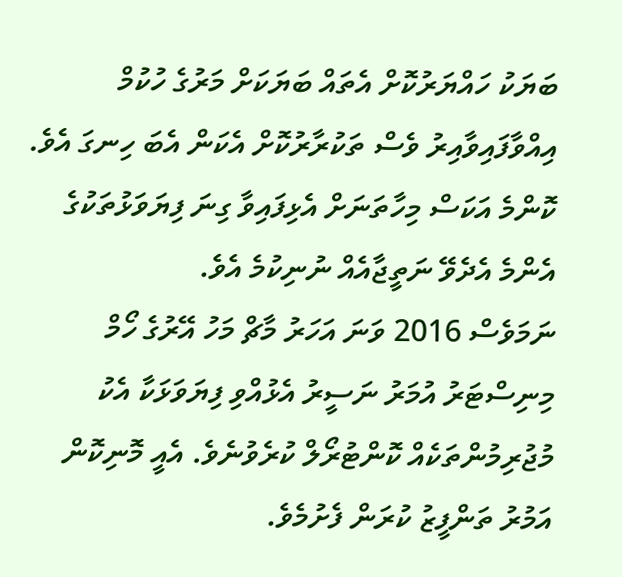ބަޔަކު ހައްޔަރުކޮށް އެތައް ބަޔަކަށް މަރުގެ ހުކުމް އިއްވާފައިވާއިރު ވެސް ތަކުރާރުކޮށް އެކަން އެބަ ހިނގަ އެވެ. ކޮންމެ އަކަސް މިހާތަނަށް އެޅިފައިވާ ގިނަ ފިޔަވަޅުތަކުގެ އެންމެ އެދެވޭ ނަތީޖާއެއް ނުނިކުމެ އެވެ.
ނަމަވެސް 2016 ވަނަ އަހަރު މާޗް މަހު އޭރުގެ ހޯމް މިނިސްޓަރު އުމަރު ނަސީރު އެޅުއްވި ފިޔަވަޅަކާ އެކު މުޖުރިމުންތަކެއް ކޮންޓުރޯލް ކުރެވުނެވެ. އެއީ މޮނިކޮން އަމުރު ތަންފީޒު ކުރަން ފެށުމެވެ.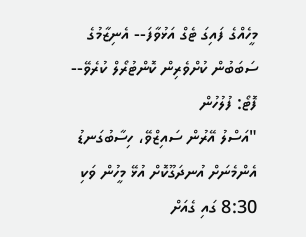މީހެއްގެ ފައިގަ ޓެގް އަޅުވާފަ-- އެނިޒާމުގެ ސަބަބުން ކުށްވެރިން ކޮންޓުރޯލް ކުރެވޭ-- ފޮޓޯ: ފުލުހުން
"އަސްލު އޭރުން ސައިޒްވޭ، ހިސާބުގަނޑު އެންމެނަށް އުނދަގޫކޮށް އުޅޭ މީހުން ވަކި 8:30 ގައި ގެއަށް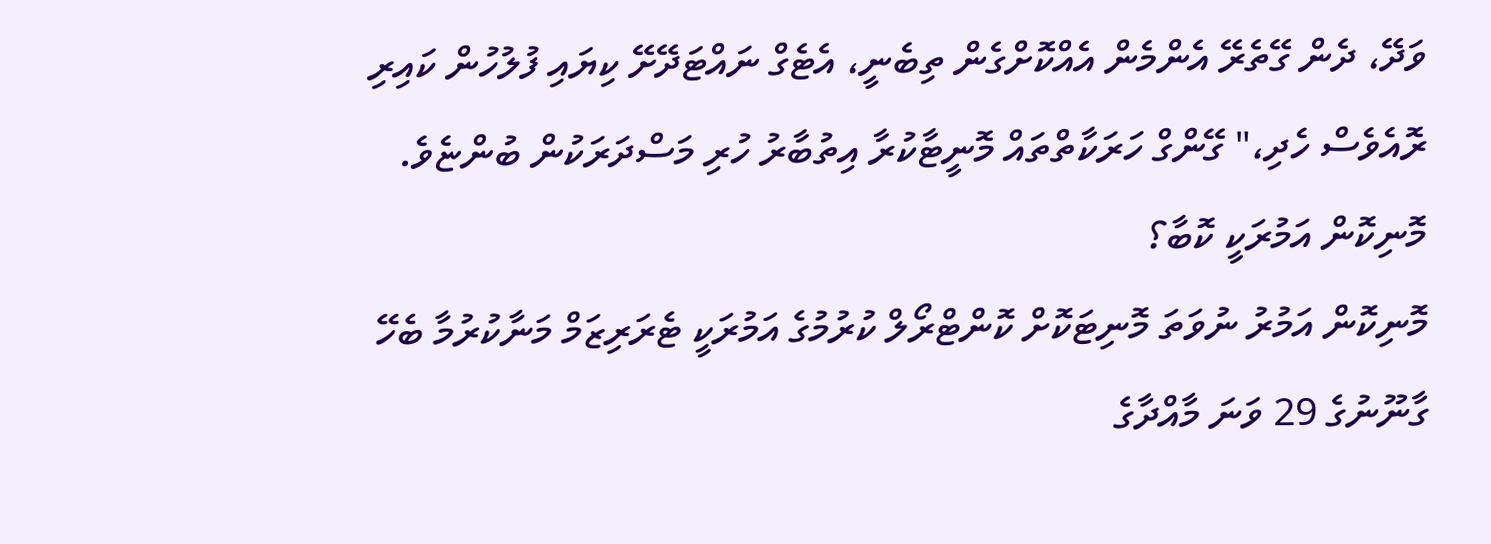ވަދޭ، ދެން ގޭތެރޭ އެންމެން އެއްކޮށްގެން ތިބެނީ، އެޓެގް ނައްޓަދޭށޭ ކިޔައި ފުލުހުން ކައިރި ރޮއެވެސް ހެދި،" ގޭންގް ހަރަކާތްތައް މޮނީޓާކުރާ އިތުބާރު ހުރި މަސްދަރަކުން ބުންޏެވެ.
މޮނިކޮން އަމުރަކީ ކޮބާ؟
މޮނިކޮން އަމުރު ނުވަތަ މޮނިޓަކޮށް ކޮންޓްރޯލް ކުރުމުގެ އަމުރަކީ ޓެރަރިޒަމް މަނާކުރުމާ ބެހޭ ގާނޫނުގެ 29 ވަނަ މާއްދާގެ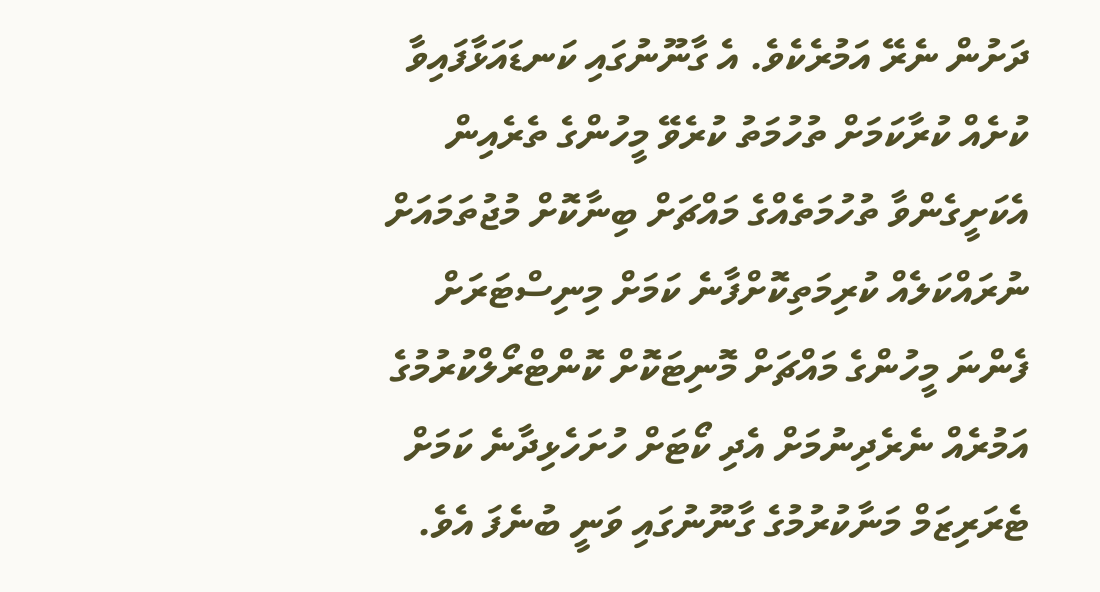ދަށުން ނެރޭ އަމުރެކެވެ. އެ ގާނޫނުގައި ކަނޑައަޅާފައިވާ ކުށެއް ކުރާކަމަށް ތުހުމަތު ކުރެވޭ މީހުންގެ ތެރެއިން އެކަށީގެންވާ ތުހުމަތެއްގެ މައްޗަށް ބިނާކޮށް މުޖުތަމައަށް ނުރައްކަލެއް ކުރިމަތިކޮށްފާނެ ކަމަށް މިނިސްޓަރަށް ފެންނަ މީހުންގެ މައްޗަށް މޮނިޓަކޮށް ކޮންޓްރޯލްކުރުމުގެ އަމުރެއް ނެރެދިނުމަށް އެދި ކޯޓަށް ހުށަހެޅިދާނެ ކަމަށް ޓެރަރިޒަމް މަނާކުރުމުގެ ގާނޫނުގައި ވަނީ ބުނެފަ އެވެ.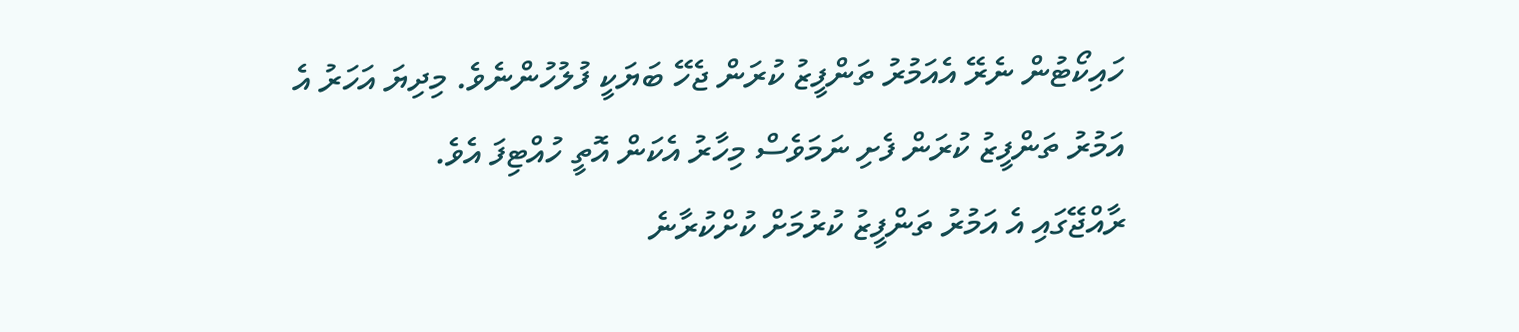ހައިކޯޓުން ނެރޭ އެއަމުރު ތަންފީޒު ކުރަން ޖެހޭ ބަޔަކީ ފުލުހުންނެވެ. މިދިޔަ އަހަރު އެ އަމުރު ތަންފީޒު ކުރަން ފެށި ނަމަވެސް މިހާރު އެކަން އޮތީ ހުއްޓިފަ އެވެ.
ރާއްޖޭގައި އެ އަމުރު ތަންފީޒު ކުރުމަށް ކުށްކުރާނެ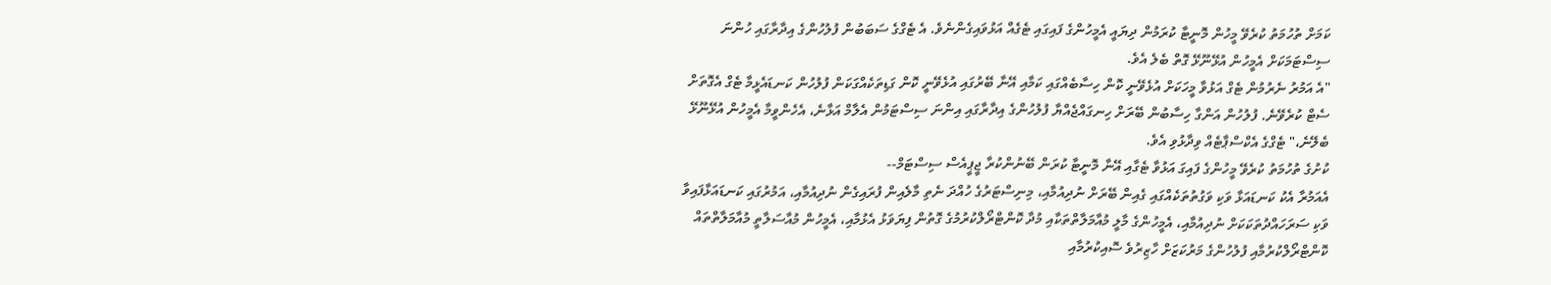ކަމަށް ތުހުމަތު ކުރެވޭ މީހުން މޮނީޓާ ކުރަމުން ދިޔައީ އެމީހުންގެ ފައިގައި ޓެގެއް އަޅުވައިގެންނެވެ. އެ ޓެގްގެ ސަބަބުން ފުލުހުންގެ އިދާރާގައި ހުންނަ ސިސްޓަމަކަށް އެމީހުން އުޅޭނޫޅޭ ގޮތް ބެލެ އެވެ.
"އެ އަމުރު ނެރުމުން ޓެގް އަޅުވާ މީހަކަށް އުޅެވޭނީ ކޮން ހިސާބެއްގައި ކަމާއި އޭނާ ބޭރުގައި އުޅެވޭނީ ކޮން ގަޑިތަކެއްގަކަން ފުލުހުން ކަނޑައެޅީމާ ޓެގް އެގޮތަށް ސެޓް ކުރެވޭނެ. ފުލުހުން އަންގާ ހިސާބުން ބޭރަށް ހިނގައްޖެއްޔާ ފުލުހުންގެ އިދާރާގައި އިންނަ ސިސްޓަމުން އެލާމް އަޅާނެ، އެހެންވީމާ އެމީހުން އުޅޭނޫޅޭ ބެލޭނެ،" ޓެގްގެ އެކްސްޕާޓެއް ވިދާޅުވި އެވެ.
ކުށުގެ ތުހުމަތު ކުރެވޭ މީހުންގެ ފައިގަ އަޅުވާ ޓެގާއި އޭނާ މޮނީޓާ ކުރަން ބޭނުންކުރާ ޖީޕީއެސް ސިސްޓަމް--
އެއަމުރާ އެކު ކަނޑައަޅާ ވަކި ވަގުތުތަކެއްގައި ގެއިން ބޭރަށް ނުދިއުމާއި، މިނިސްޓަރުގެ ހުއްދަ ނެތި މާލެއިން ފުރައިގެން ނުދިއުމާއި، އަމުރުގައި ކަނޑައަޅާފައިވާ ވަކި ސަރަހައްދުތަކަކަށް ނުދިއުމާއި، އެމީހުންގެ މާލީ މުއާމަލާތްތަކާއި މުދާ ކޮންޓްރޯލްކުރުމުގެ ގޮތުން ފިޔަވަޅު އެޅުމާއި، އެމީހުން މުއާސަލާތީ މުއާމަލާތްތައް ކޮންޓްރޯލްކުރުމާއި ފުލުހުންގެ މަރުކަޒަށް ހާޒިރުވެ ސޮއިކުރުމާއި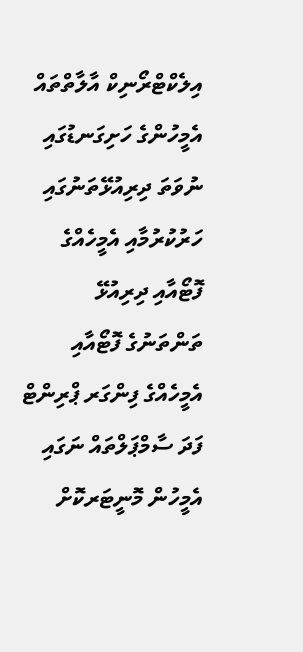އިލެކްޓްރޯނިކް އާލާތްތައް އެމީހުންގެ ހަށިގަނޑުގައި ނުވަތަ ދިރިއުޅޭތަނުގައި ހަރުކުރުމާއި އެމީހެއްގެ ފޮޓޯއާއި ދިރިއުޅޭ ތަންތަނުގެ ފޮޓޯއާއި އެމީހެއްގެ ފިންގަރ ޕްރިންޓް ފަދަ ސާމްޕަލްތައް ނަގައި އެމީހުން މޮނީޓަރކޮށް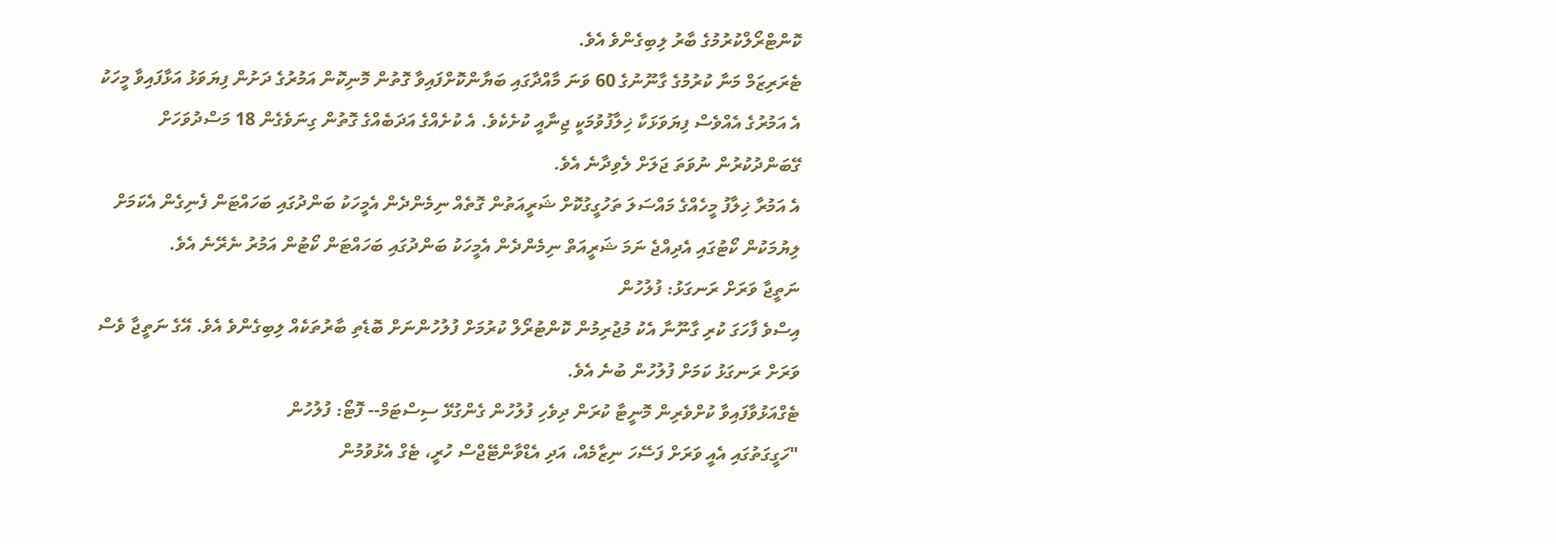ކޮންޓްރޯލްކުރުމުގެ ބާރު ލިބިގެންވެ އެވެ.
ޓެރަރިޒަމް މަނާ ކުރުމުގެ ގާނޫނުގެ 60 ވަނަ މާއްދާގައި ބަޔާންކޮށްފައިވާ ގޮތުން މޮނިކޮން އަމުރުގެ ދަށުން ފިޔަވަޅު އަޅާފައިވާ މީހަކު އެ އަމުރުގެ އެއްވެސް ފިޔަވަޅަކާ ޚިލާފުވުމަކީ ޖިނާއީ ކުށެކެވެ. އެ ކުށެއްގެ އަދަބެއްގެ ގޮތުން ގިނަވެގެން 18 މަސްދުވަހަށް ގޭބަންދުކުރުން ނުވަތަ ޖަލަށް ލެވިދާނެ އެވެ.
އެ އަމުރާ ޚިލާފު މީހެއްގެ މައްސަލަ ތަހުގީގުކޮށް ޝަރީއަތުން ގޮތެއް ނިމެންދެން އެމީހަކު ބަންދުގައި ބަހައްޓަން ފެނިގެން އެކަމަށް ލިޔުމަކުން ކޯޓުގައި އެދިއްޖެ ނަމަ ޝަރީއަތް ނިމެންދެން އެމީހަކު ބަންދުގައި ބަހައްޓަން ކޯޓުން އަމުރު ނެރޭނެ އެވެ.
ނަތީޖާ ވަރަށް ރަނގަޅު: ފުލުހުން
އިސްވެ ފާހަގަ ކުރި ގާނޫނާ އެކު މުޖުރިމުން ކޮންޓުރޯލް ކުރުމަށް ފުލުހުންނަށް ބޮޑެތި ބާރުތަކެއް ލިބިގެންވެ އެވެ. އޭގެ ނަތީޖާ ވެސް ވަރަށް ރަނގަޅު ކަމަށް ފުލުހުން ބުނެ އެވެ.
ޓެގްއަޅުވާފައިވާ ކުށްވެރިން މޮނީޓާ ކުރަން ދިވެހި ފުލުހުން ގެންގުޅޭ ސިސްޓަމް-- ފޮޓޯ: ފުލުހުން
"ހަގީގަތުގައި އެއީ ވަރަށް ފަސޭހަ ނިޒާމެއް، އަދި އެޑްވާންޓޭޖްސް ހުރީ، ޓެގް އެޅުވުމުން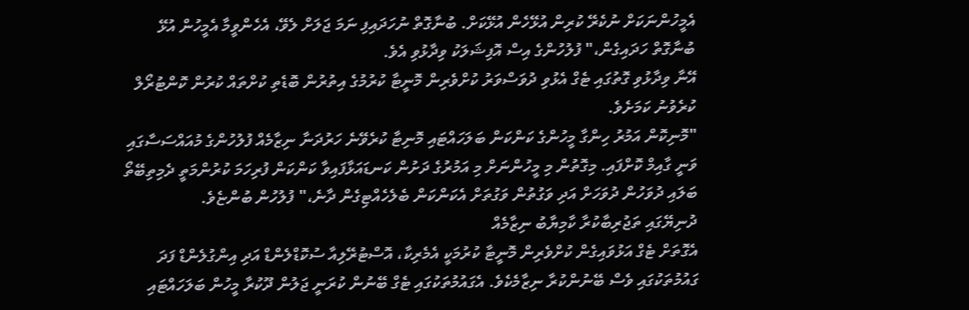އެމީހުންނަކަށް ނުކެރޭ ކުރިން އުޅޭހެން އުޅޭކަށް. ބުނާގޮތް ނުހަދައިފި ނަމަ ޖަލަށް ލެވޭ، އެހެންވީމާ އެމީހުން އުޅޭ ބުނާގޮތް ހަދައިގެން،" ފުލުހުންގެ އިސް އޮފިޝަލަކު ވިދާޅުވި އެވެ.
އޭނާ ވިދާޅުވި ގޮތުގައި ޓެގް އެޅުވި ދުވަސްވަރު ކުށްވެރިން މޮނީޓާ ކުރުމުގެ އިތުރުން ބޮޑެތި ކުށްތައް ކުރުން ކޮންޓުރޯލް ކުރެވުނު ކަމަށެވެ.
"މޮނިކޮން އަމުރު ހިންގާ މީހުންގެ ކަންކަން ބަލަހައްޓައި މޮނިޓާ ކުރެވޭނެ ހަރުދަނާ ނިޒާމެއް ފުލުހުންގެ މުއައްސަސާގައި ވަނީ ގާއިމް ކޮށްފައި. މިގޮތުން މި މީހުންނަށް މި އަމުރުގެ ދަށުން ކަނޑައަޅާފައިވާ ކަންކަން ފުރިހަމަ ކުރުންމަތީ ދެމިތިބޭތޯ ބަލައި ދުވަހުން ދުވަހަށް އަދި ވަގުތުން ވަގުތަށް އެކަންކަން ބެލެހެއްޓިގެން ދާނެ،" ފުލުހުން ބުންޏެވެ.
ދުނިޔޭގައި ތަޖުރިބާކުރާ ކާމިޔާބު ނިޒާމެއް
އެގޮތަށް ޓެގް އަޅުވައިގެން ކުށްވެރިން މޮނީޓާ ކުރުމަކީ އެމެރިކާ، އޮސްޓުރޭލިއާ ސުކޮޑްލެންޑް އަދި އިންގުލެންޑް ފަދަ ގައުމުތަކުގައި ވެސް ބޭނުންކުރާ ނިޒާމެކެވެ. އެގައުމުތަކުގައި ޓެގް ބޭނުން ކުރަނީ ޖަލުން ދޫކުރާ މީހުން ބަލަހައްޓައި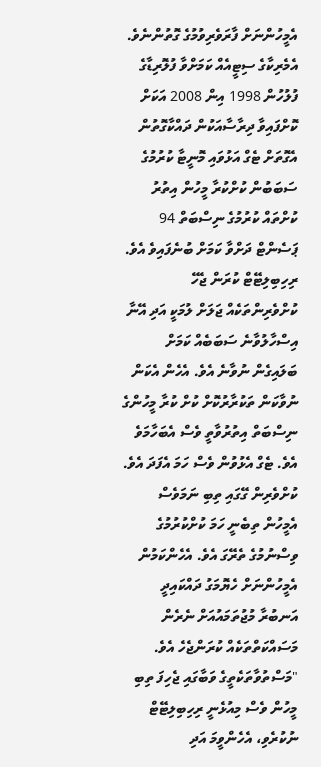އެމީހުންނަށް ފާރަވެރިވުމުގެ ގޮތުންނެވެ.
އެމެރިކާގެ ސިޓީއެއް ކަމަށްވާ ފުލޮރިޑާގެ ފުލުހުން 1998 އިން 2008 އަކަށް ކޮށްފައިވާ ދިރާސާއަކުން ދައްކާގޮތުން އެގޮތަށް ޓެގް އަޅުވައި މޮނީޓާ ކުރުމުގެ ސަބަބުން ކުށްކުރާ މީހުން އިތުރު ކުށްތައް ކުރުމުގެ ނިސްބަތް 94 ޕަސެންޓް ދަށްވާ ކަމަށް ބުނެފައިވެ އެވެ.
ރިހިބިލިޓޭޓް ކުރަން ޖެހޭ
ކުށްވެރިންތަކެއް ޖަލަށް ލުމަކީ އަދި އޭނާ އިސްހާލުވާނެ ސަބަބެއް ކަމަށް ބަލައިގެން ނުވާނެ އެވެ. އެހެން އެކަން ނުވާކަން ތަކުރާރުކޮށް ކުށް ކުރާ މީހުންގެ ނިސްބަތް އިތުރުވާތީ ވެސް އެބަހާމަވެ އެވެ. ޓެގް އެޅުވުން ވެސް ހަމަ އެފަދަ އެވެ. ކުށްވެރިން ގޭގައި ތިބި ނަމަވެސް އެމީހުން ތިބެނީ ހަމަ ކުށްކުރުމުގެ ވިސްނުމުގެ ތެރޭގަ އެވެ. އެހެންކަމުން އެމީހުންނަށް ހެޔޮމަގު ދައްކައިދީ އަނބުރާ މުޖުތަމައުއަށް ނެރެން މަސައްކަތްތަކެއް ކުރަންޖެހެ އެވެ.
"މަސްތުވާތަކެތީގެ ވަބާގައި ޖެހިފަ ތިބި މީހުން ވެސް މިއުޅެނީ ރިހިބިލިޓޭޓް ނުކުރެވި، އެހެންވީމަ އަދި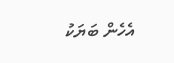އެހެން ބަޔަކު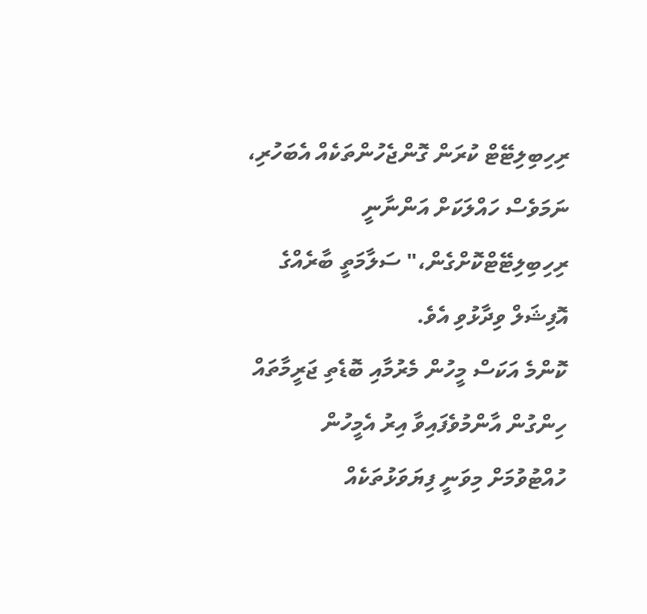ރިހިބިލިޓޭޓް ކުރަން ގޮންޖެހުންތަކެއް އެބަހުރި، ނަމަވެސް ހައްލަކަށް އަންނާނީ ރިހިބިލިޓޭޓްކޮށްގެން،" ސަލާމަތީ ބާރެއްގެ އޮފިޝަލް ވިދާޅުވި އެވެ.
ކޮންމެ އަކަސް މީހުން މެރުމާއި ބޮޑެތި ޖަރީމާތައް ހިންގުން އާންމުވެފައިވާ އިރު އެމީހުން ހުއްޓުވުމަށް މިވަނީ ފިޔަވަޅުތަކެއް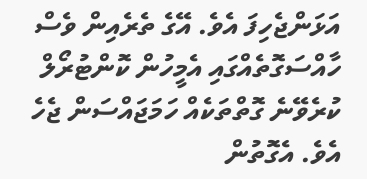އަޅަންޖެހިފަ އެވެ. އޭގެ ތެރެއިން ވެސް ހާއްސަގޮތެއްގައި އެމީހުން ކޮންޓުރޯލް ކުރެވޭނެ ގޮތްތަކެއް ހަމަޖައްސަން ޖެހެ އެވެ. އެގޮތުން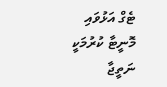ޓެގް އަޅުވައި މޮނީޓާ ކުރުމަކީ ނަތީޖާ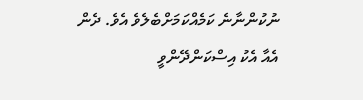ނުކުންނާނެ ކަމެއްކަމަށްބެލެވެ އެވެ. ދެން އެއާ އެކު އިސްކަންދޭންވީ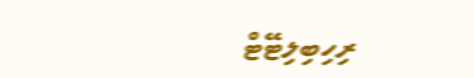ރިހިބިލިޓޭޓް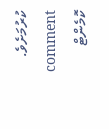ކުރުމަށެވެ.
comment ކޮމެންޓް